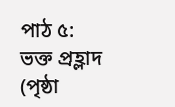পাঠ ৫: ভক্ত প্ৰহ্লাদ (পৃষ্ঠা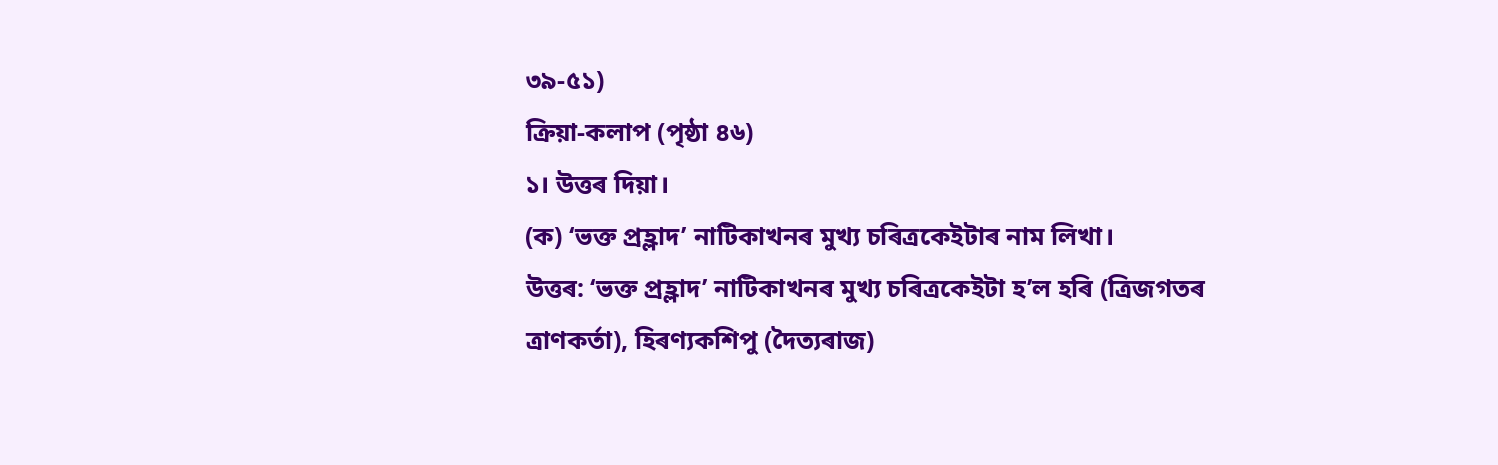৩৯-৫১)
ক্ৰিয়া-কলাপ (পৃষ্ঠা ৪৬)
১। উত্তৰ দিয়া।
(ক) ‘ভক্ত প্ৰহ্লাদ’ নাটিকাখনৰ মুখ্য চৰিত্ৰকেইটাৰ নাম লিখা।
উত্তৰ: ‘ভক্ত প্ৰহ্লাদ’ নাটিকাখনৰ মুখ্য চৰিত্ৰকেইটা হ’ল হৰি (ত্ৰিজগতৰ ত্ৰাণকৰ্তা), হিৰণ্যকশিপু (দৈত্যৰাজ)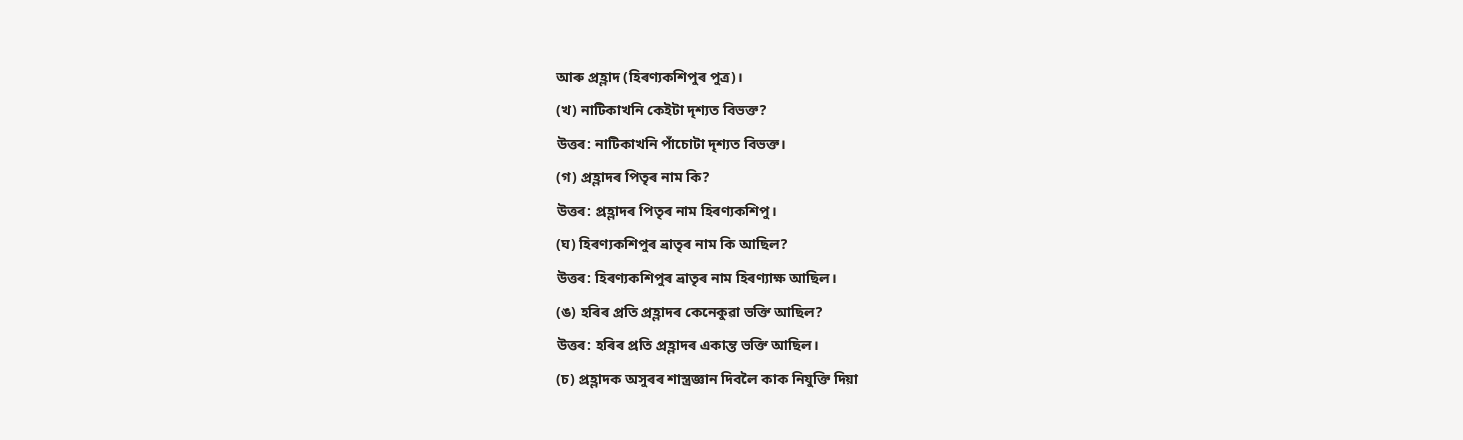আৰু প্ৰহ্লাদ (হিৰণ্যকশিপুৰ পুত্ৰ)।
(খ) নাটিকাখনি কেইটা দৃশ্যত বিভক্ত?
উত্তৰ: নাটিকাখনি পাঁচোটা দৃশ্যত বিভক্ত।
(গ) প্ৰহ্লাদৰ পিতৃৰ নাম কি?
উত্তৰ: প্ৰহ্লাদৰ পিতৃৰ নাম হিৰণ্যকশিপু।
(ঘ) হিৰণ্যকশিপুৰ ভ্ৰাতৃৰ নাম কি আছিল?
উত্তৰ: হিৰণ্যকশিপুৰ ভ্ৰাতৃৰ নাম হিৰণ্যাক্ষ আছিল।
(ঙ) হৰিৰ প্ৰতি প্ৰহ্লাদৰ কেনেকুৱা ভক্তি আছিল?
উত্তৰ: হৰিৰ প্ৰতি প্ৰহ্লাদৰ একান্ত ভক্তি আছিল।
(চ) প্ৰহ্লাদক অসুৰৰ শাস্ত্ৰজ্ঞান দিবলৈ কাক নিযুক্তি দিয়া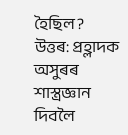হৈছিল?
উত্তৰ: প্ৰহ্লাদক অসুৰৰ শাস্ত্ৰজ্ঞান দিবলৈ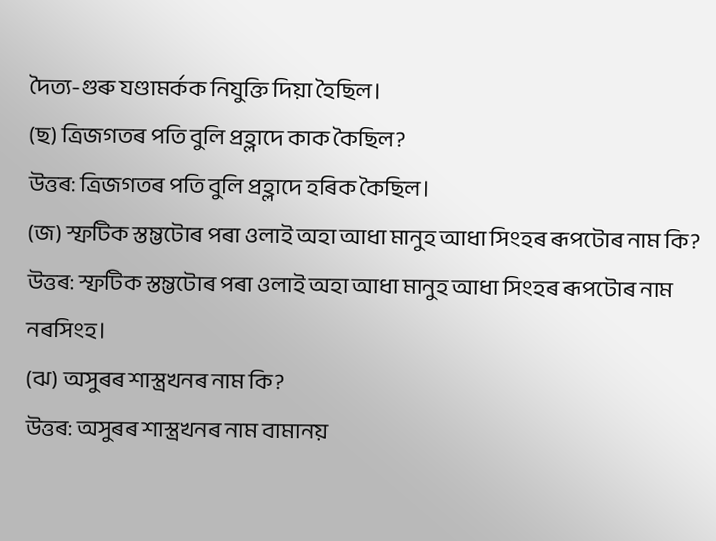দৈত্য-গুৰু যণ্ডামৰ্কক নিযুক্তি দিয়া হৈছিল।
(ছ) ত্ৰিজগতৰ পতি বুলি প্ৰহ্লাদে কাক কৈছিল?
উত্তৰ: ত্ৰিজগতৰ পতি বুলি প্ৰহ্লাদে হৰিক কৈছিল।
(জ) স্ফটিক স্তম্ভটোৰ পৰা ওলাই অহা আধা মানুহ আধা সিংহৰ ৰূপটোৰ নাম কি?
উত্তৰ: স্ফটিক স্তম্ভটোৰ পৰা ওলাই অহা আধা মানুহ আধা সিংহৰ ৰূপটোৰ নাম নৰসিংহ।
(ঝ) অসুৰৰ শাস্ত্ৰখনৰ নাম কি?
উত্তৰ: অসুৰৰ শাস্ত্ৰখনৰ নাম বামানয়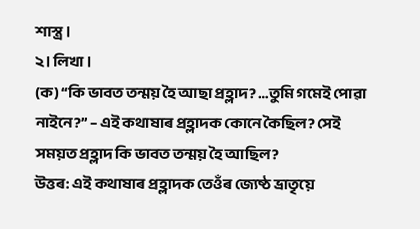শাস্ত্ৰ।
২। লিখা।
(ক) “কি ভাবত তন্ময় হৈ আছা প্ৰহ্লাদ? …তুমি গমেই পোৱা নাইনে?” – এই কথাষাৰ প্ৰহ্লাদক কোনে কৈছিল? সেই সময়ত প্ৰহ্লাদ কি ভাবত তন্ময় হৈ আছিল?
উত্তৰ: এই কথাষাৰ প্ৰহ্লাদক তেওঁৰ জ্যেষ্ঠ ভ্ৰাতৃয়ে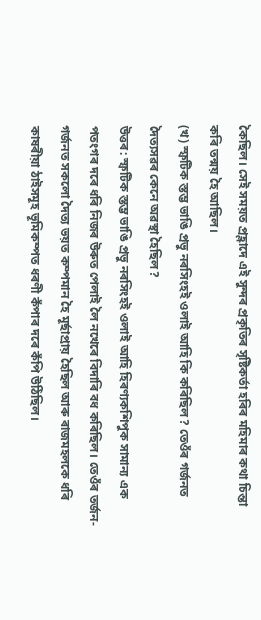কৈছিল। সেই সময়ত প্ৰহ্লাদে এই সুন্দৰ প্ৰকৃতিৰ সৃষ্টিকৰ্তা হৰিৰ মহিমাৰ কথা চিন্তা কৰি তন্ময় হৈ আছিল।
(খ) স্ফটিক স্তম্ভ ভাঙি প্ৰভু নৰসিংহই ওলাই আহি কি কৰিছিল? তেওঁৰ গৰ্জনত দৈত্যসৱৰ কেনে অৱস্থা হৈছিল?
উত্তৰ: স্ফটিক স্তম্ভ ভাঙি প্ৰভু নৰসিংহই ওলাই আহি হিৰণ্যকশিপুক সামান্য এক পতংগৰ দৰে ধৰি নিজৰ উৰুত পেলাই লৈ নখেৰে বিদাৰি বধ কৰিছিল। তেওঁৰ তৰ্জন-গৰ্জনত সকলো দৈত্য ভয়ত কম্পমান হৈ মূৰ্ছাপ্ৰায় হৈছিল আৰু ৰাজমহলকে ধৰি কাষৰীয়া ঠাইসমূহ ভূমিকম্পত ধৰণী কঁপাৰ দৰে কঁপি উঠিছিল।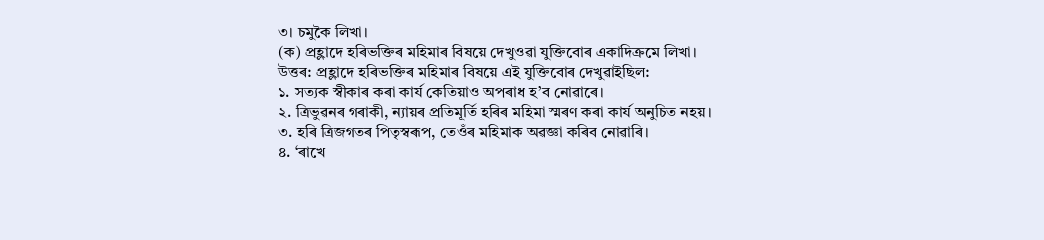৩। চমুকৈ লিখা।
(ক) প্ৰহ্লাদে হৰিভক্তিৰ মহিমাৰ বিষয়ে দেখুওৱা যুক্তিবোৰ একাদিক্রমে লিখা।
উত্তৰ: প্ৰহ্লাদে হৰিভক্তিৰ মহিমাৰ বিষয়ে এই যুক্তিবোৰ দেখুৱাইছিল:
১. সত্যক স্বীকাৰ কৰা কাৰ্য কেতিয়াও অপৰাধ হ’ব নোৱাৰে।
২. ত্ৰিভুৱনৰ গৰাকী, ন্যায়ৰ প্ৰতিমূৰ্তি হৰিৰ মহিমা স্মৰণ কৰা কাৰ্য অনুচিত নহয়।
৩. হৰি ত্ৰিজগতৰ পিতৃস্বৰূপ, তেওঁৰ মহিমাক অৱজ্ঞা কৰিব নোৱাৰি।
৪. ‘ৰাখে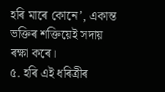হৰি মাৰে কোনে’, একান্ত ভক্তিৰ শক্তিয়েই সদায় ৰক্ষা কৰে।
৫. হৰি এই ধৰিত্ৰীৰ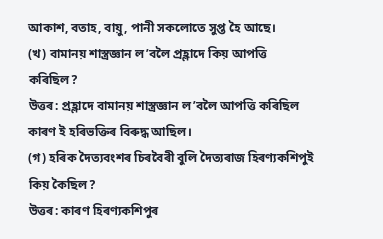আকাশ, বতাহ, বায়ু, পানী সকলোতে সুপ্ত হৈ আছে।
(খ) বামানয় শাস্ত্ৰজ্ঞান ল’বলৈ প্ৰহ্লাদে কিয় আপত্তি কৰিছিল?
উত্তৰ: প্ৰহ্লাদে বামানয় শাস্ত্ৰজ্ঞান ল’বলৈ আপত্তি কৰিছিল কাৰণ ই হৰিভক্তিৰ বিৰুদ্ধ আছিল।
(গ) হৰিক দৈত্যবংশৰ চিৰবৈৰী বুলি দৈত্যৰাজ হিৰণ্যকশিপুই কিয় কৈছিল?
উত্তৰ: কাৰণ হিৰণ্যকশিপুৰ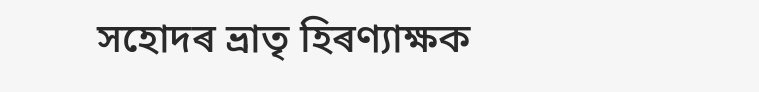সহোদৰ ভ্ৰাতৃ হিৰণ্যাক্ষক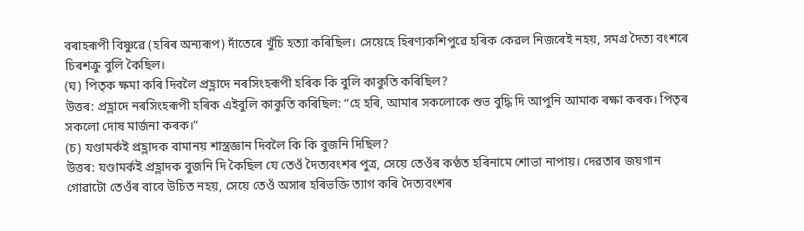বৰাহৰূপী বিষ্ণুৱে (হৰিৰ অন্যৰূপ) দাঁতেৰে খুঁচি হত্যা কৰিছিল। সেয়েহে হিৰণ্যকশিপুৱে হৰিক কেৱল নিজৰেই নহয়, সমগ্ৰ দৈত্য বংশৰে চিৰশক্ৰু বুলি কৈছিল।
(ঘ) পিতৃক ক্ষমা কৰি দিবলৈ প্ৰহ্লাদে নৰসিংহৰূপী হৰিক কি বুলি কাকুতি কৰিছিল?
উত্তৰ: প্ৰহ্লাদে নৰসিংহৰূপী হৰিক এইবুলি কাকুতি কৰিছিল: “হে হৰি, আমাৰ সকলোকে শুভ বুদ্ধি দি আপুনি আমাক ৰক্ষা কৰক। পিতৃৰ সকলো দোষ মাৰ্জনা কৰক।”
(চ) যণ্ডামৰ্কই প্ৰহ্লাদক বামানয় শাস্ত্ৰজ্ঞান দিবলৈ কি কি বুজনি দিছিল?
উত্তৰ: যণ্ডামৰ্কই প্ৰহ্লাদক বুজনি দি কৈছিল যে তেওঁ দৈত্যবংশৰ পুত্ৰ, সেয়ে তেওঁৰ কণ্ঠত হৰিনামে শোভা নাপায়। দেৱতাৰ জয়গান গোৱাটো তেওঁৰ বাবে উচিত নহয়, সেয়ে তেওঁ অসাৰ হৰিভক্তি ত্যাগ কৰি দৈত্যবংশৰ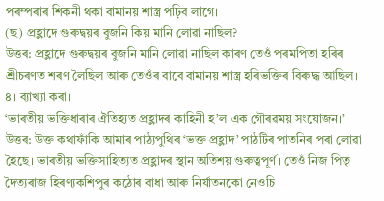পৰম্পৰাৰ শিকনী থকা বামানয় শাস্ত্ৰ পঢ়িব লাগে।
(ছ) প্ৰহ্লাদে গুৰুদ্বয়ৰ বুজনি কিয় মানি লোৱা নাছিল?
উত্তৰ: প্ৰহ্লাদে গুৰুদ্বয়ৰ বুজনি মানি লোৱা নাছিল কাৰণ তেওঁ পৰমপিতা হৰিৰ শ্ৰীচৰণত শৰণ লৈছিল আৰু তেওঁৰ বাবে বামানয় শাস্ত্ৰ হৰিভক্তিৰ বিৰুদ্ধ আছিল।
৪। ব্যাখ্যা কৰা।
‘ভাৰতীয় ভক্তিধাৰাৰ ঐতিহ্যত প্ৰহ্লাদৰ কাহিনী হ’ল এক গৌৰৱময় সংযোজন।’
উত্তৰ: উক্ত কথাফাঁকি আমাৰ পাঠ্যপুথিৰ ‘ভক্ত প্ৰহ্লাদ’ পাঠটিৰ পাতনিৰ পৰা লোৱা হৈছে। ভাৰতীয় ভক্তিসাহিত্যত প্ৰহ্লাদৰ স্থান অতিশয় গুৰুত্বপূৰ্ণ। তেওঁ নিজ পিতৃ দৈত্যৰাজ হিৰণ্যকশিপুৰ কঠোৰ বাধা আৰু নিৰ্যাতনকো নেওচি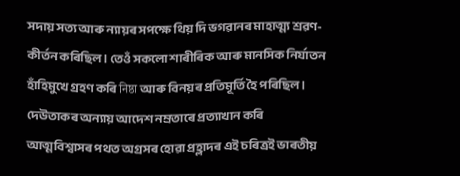সদায় সত্য আৰু ন্যায়ৰ সপক্ষে থিয় দি ভগৱানৰ মাহাত্ম্য শ্ৰৱণ-কীৰ্তন কৰিছিল। তেওঁ সকলো শাৰীৰিক আৰু মানসিক নিৰ্যাতন হাঁহিমুখে গ্ৰহণ কৰি निष्ठा আৰু বিনয়ৰ প্ৰতিমূৰ্তি হৈ পৰিছিল। দেউতাকৰ অন্যায় আদেশ নম্ৰতাৰে প্ৰত্যাখান কৰি আত্মবিশ্বাসৰ পথত অগ্ৰসৰ হোৱা প্ৰহ্লাদৰ এই চৰিত্ৰই ভাৰতীয়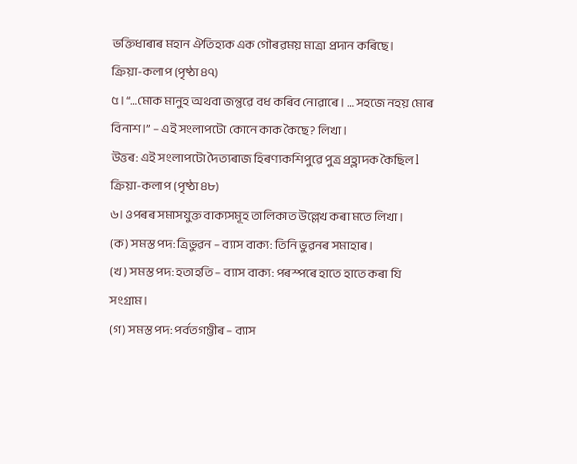ভক্তিধাৰাৰ মহান ঐতিহ্যক এক গৌৰৱময় মাত্ৰা প্ৰদান কৰিছে।
ক্ৰিয়া-কলাপ (পৃষ্ঠা ৪৭)
৫। “…মোক মানুহ অথবা জন্তুৱে বধ কৰিব নোৱাৰে। … সহজে নহয় মোৰ বিনাশ।” – এই সংলাপটো কোনে কাক কৈছে? লিখা।
উত্তৰ: এই সংলাপটো দৈত্যৰাজ হিৰণ্যকশিপুৱে পুত্ৰ প্ৰহ্লাদক কৈছিল l
ক্ৰিয়া-কলাপ (পৃষ্ঠা ৪৮)
৬। ওপৰৰ সমাসযুক্ত বাক্যসমূহ তালিকাত উল্লেখ কৰা মতে লিখা।
(ক) সমস্ত পদ: ত্ৰিভুৱন – ব্যাস বাক্য: তিনি ভুৱনৰ সমাহাৰ।
(খ) সমস্ত পদ: হতাহতি – ব্যাস বাক্য: পৰস্পৰে হাতে হাতে কৰা যি সংগ্ৰাম।
(গ) সমস্ত পদ: পৰ্বতগম্ভীৰ – ব্যাস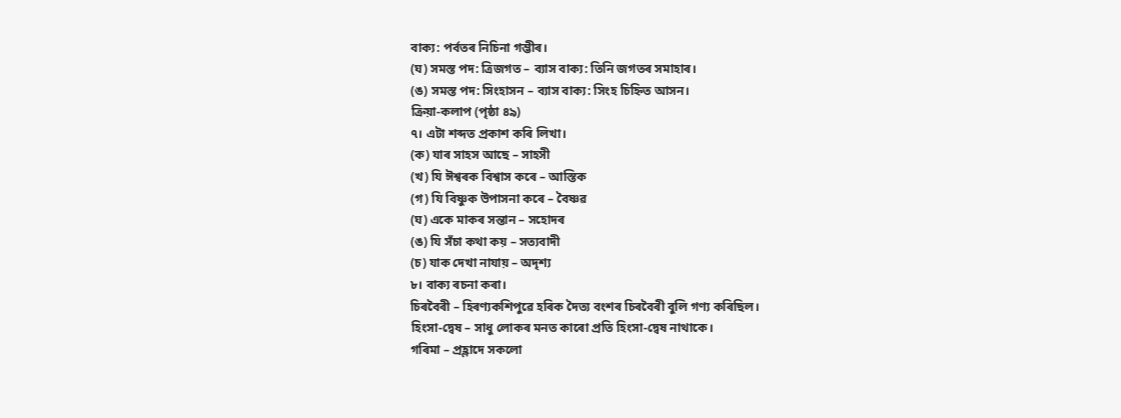বাক্য: পৰ্বতৰ নিচিনা গম্ভীৰ।
(ঘ) সমস্ত পদ: ত্ৰিজগত – ব্যাস বাক্য: তিনি জগতৰ সমাহাৰ।
(ঙ) সমস্ত পদ: সিংহাসন – ব্যাস বাক্য: সিংহ চিহ্নিত আসন।
ক্ৰিয়া-কলাপ (পৃষ্ঠা ৪৯)
৭। এটা শব্দত প্ৰকাশ কৰি লিখা।
(ক) যাৰ সাহস আছে – সাহসী
(খ) যি ঈশ্বৰক বিশ্বাস কৰে – আস্তিক
(গ) যি বিষ্ণুক উপাসনা কৰে – বৈষ্ণৱ
(ঘ) একে মাকৰ সন্তান – সহোদৰ
(ঙ) যি সঁচা কথা কয় – সত্যবাদী
(চ) যাক দেখা নাযায় – অদৃশ্য
৮। বাক্য ৰচনা কৰা।
চিৰবৈৰী – হিৰণ্যকশিপুৱে হৰিক দৈত্য বংশৰ চিৰবৈৰী বুলি গণ্য কৰিছিল।
হিংসা-দ্বেষ – সাধু লোকৰ মনত কাৰো প্ৰতি হিংসা-দ্বেষ নাথাকে।
গৰিমা – প্ৰহ্লাদে সকলো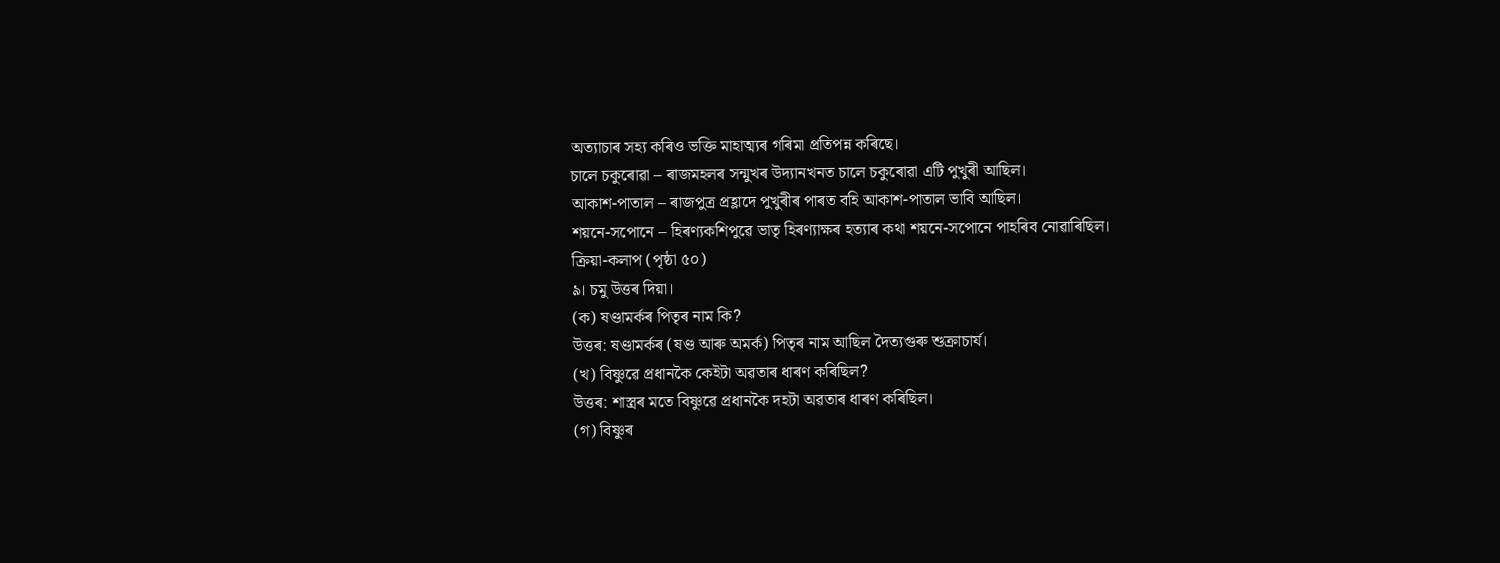অত্যাচাৰ সহ্য কৰিও ভক্তি মাহাত্ম্যৰ গৰিমা প্ৰতিপন্ন কৰিছে।
চালে চকুৰোৱা – ৰাজমহলৰ সন্মুখৰ উদ্যানখনত চালে চকুৰোৱা এটি পুখুৰী আছিল।
আকাশ-পাতাল – ৰাজপুত্ৰ প্ৰহ্লাদে পুখুৰীৰ পাৰত বহি আকাশ-পাতাল ভাবি আছিল।
শয়নে-সপোনে – হিৰণ্যকশিপুৱে ভাতৃ হিৰণ্যাক্ষৰ হত্যাৰ কথা শয়নে-সপোনে পাহৰিব নোৱাৰিছিল।
ক্ৰিয়া-কলাপ (পৃষ্ঠা ৫০)
৯। চমু উত্তৰ দিয়া।
(ক) ষণ্ডামৰ্কৰ পিতৃৰ নাম কি?
উত্তৰ: ষণ্ডামৰ্কৰ (ষণ্ড আৰু অমৰ্ক) পিতৃৰ নাম আছিল দৈত্যগুৰু শুক্ৰাচাৰ্য।
(খ) বিষ্ণুৱে প্ৰধানকৈ কেইটা অৱতাৰ ধাৰণ কৰিছিল?
উত্তৰ: শাস্ত্ৰৰ মতে বিষ্ণুৱে প্ৰধানকৈ দহটা অৱতাৰ ধাৰণ কৰিছিল।
(গ) বিষ্ণুৰ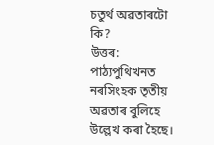চতুৰ্থ অৱতাৰটো কি?
উত্তৰ: পাঠ্যপুথিখনত নৰসিংহক তৃতীয় অৱতাৰ বুলিহে উল্লেখ কৰা হৈছে।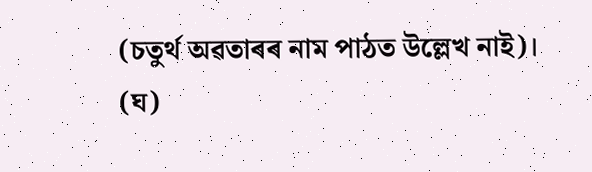(চতুৰ্থ অৱতাৰৰ নাম পাঠত উল্লেখ নাই)।
(ঘ)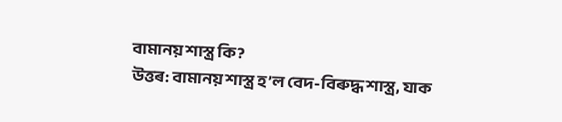বামানয় শাস্ত্ৰ কি?
উত্তৰ: বামানয় শাস্ত্ৰ হ’ল বেদ-বিৰুদ্ধ শাস্ত্ৰ, যাক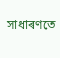সাধাৰণতে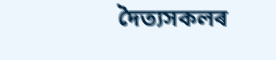দৈত্যসকলৰ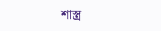শাস্ত্ৰ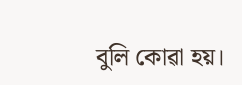বুলি কোৱা হয়।